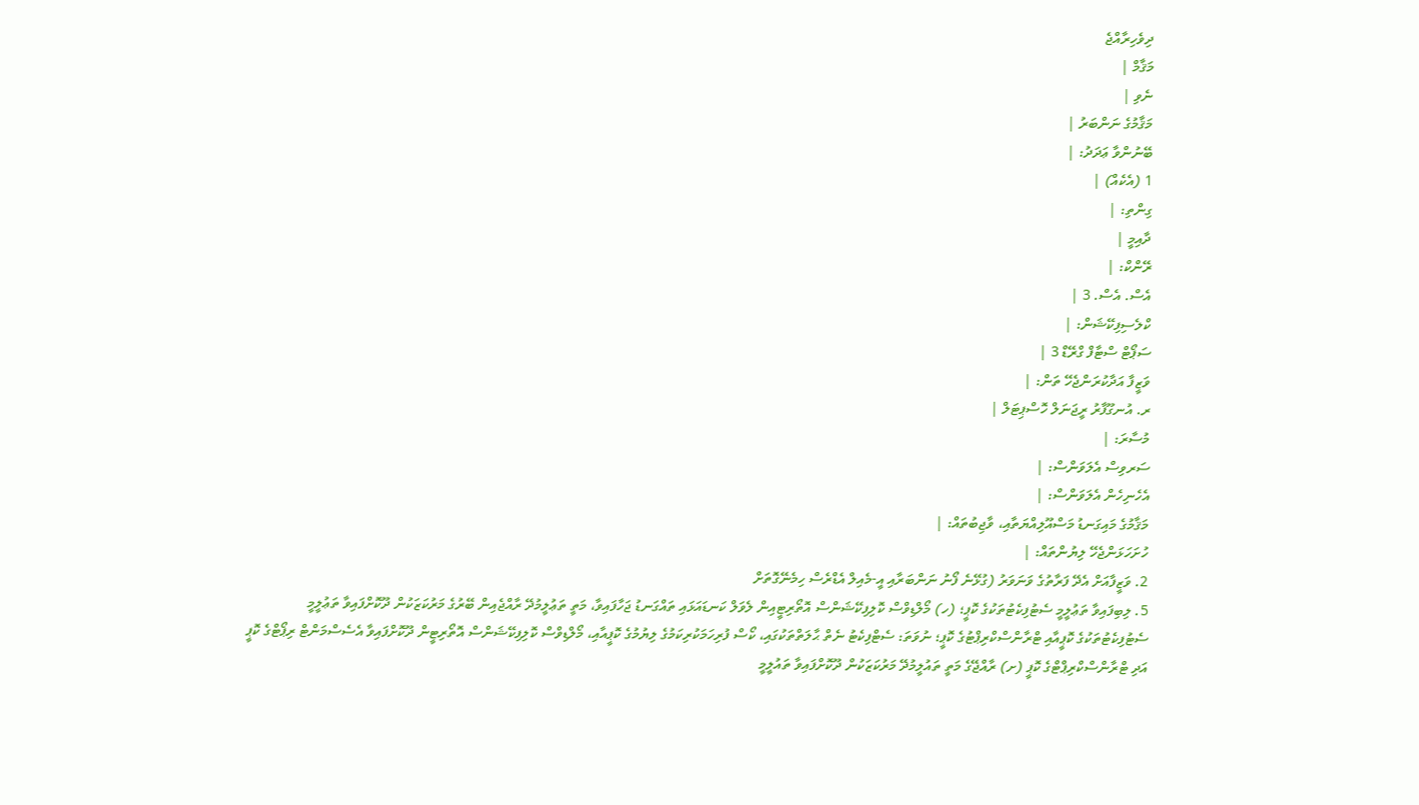ދިވެހިރާއްޖެ
މަޤާމް |
ނެވި |
މަޤާމުގެ ނަންބަރު |
ބޭނުންވާ ޢަދަދު: |
1 (އެކެއް) |
ގިންތި: |
ދާއިމީ |
ރޭންކް: |
އެސް. އެސް. 3 |
ކްލެސިފިކޭޝަން: |
ސަޕޯޓް ސްޓާފް ގްރޭޑް 3 |
ވަޒީފާ އަދާކުރަންޖެހޭ ތަން: |
ރ. އުނގޫފާރު ރީޖަނަލް ހޮސްޕިޓަލް |
މުސާރަ: |
ސަރވިސް އެލަވަންސް: |
އެހެނިހެން އެލަވަންސް: |
މަޤާމުގެ މައިގަނޑު މަސްއޫލިއްޔަތާއި، ވާޖިބުތައް: |
ހުށަހަޅަންޖެހޭ ލިޔުންތައް: |
2. ވަޒީފާއަށް އެދޭ ފަރާތުގެ ވަނަވަރު (ގުޅޭނެ ފޯނު ނަންބަރާއި އީ-މެއިލް އެޑްރެސް ހިމެނޭގޮތަށް
5. ލިބިފައިވާ ތަޢުލީމީ ސެޓުފިކެޓުތަކުގެ ކޮޕީ؛ (ހ) މޯލްޑިވްސް ކޮލިފިކޭޝަންސް އޮތޯރިޓީއިން ލެވަލް ކަނޑައަޅައި ތައްގަނޑު ޖަހާފައިވާ، މަތީ ތަޢުލީމުދޭ ރާއްޖެއިން ބޭރުގެ މަރުކަޒަކުން ދޫކޮށްފައިވާ ތަޢުލީމީ ސެޓުފިކެޓުތަކުގެ ކޮޕީއާއި ޓްރާންސްކްރިޕްޓުގެ ކޮޕީ؛ ނުވަތަ: ސެޓްފިކެޓު ނެތް ޙާލަތްތަކުގައި، ކޯސް ފުރިހަމަކުރިކަމުގެ ލިޔުމުގެ ކޮޕީއާއި، މޯލްޑިވްސް ކޮލިފިކޭޝަންސް އޮތޯރިޓީން ދޫކޮށްފައިވާ އެސެސްމަންޓް ރިޕޯޓްގެ ކޮޕީ އަދި ޓްރާންސްކްރިޕްޓްގެ ކޮޕީ (ށ) ރާއްޖޭގެ މަތީ ތައުލީމުދޭ މަރުކަޒަކުން ދޫކޮށްފައިވާ ތައުލީމީ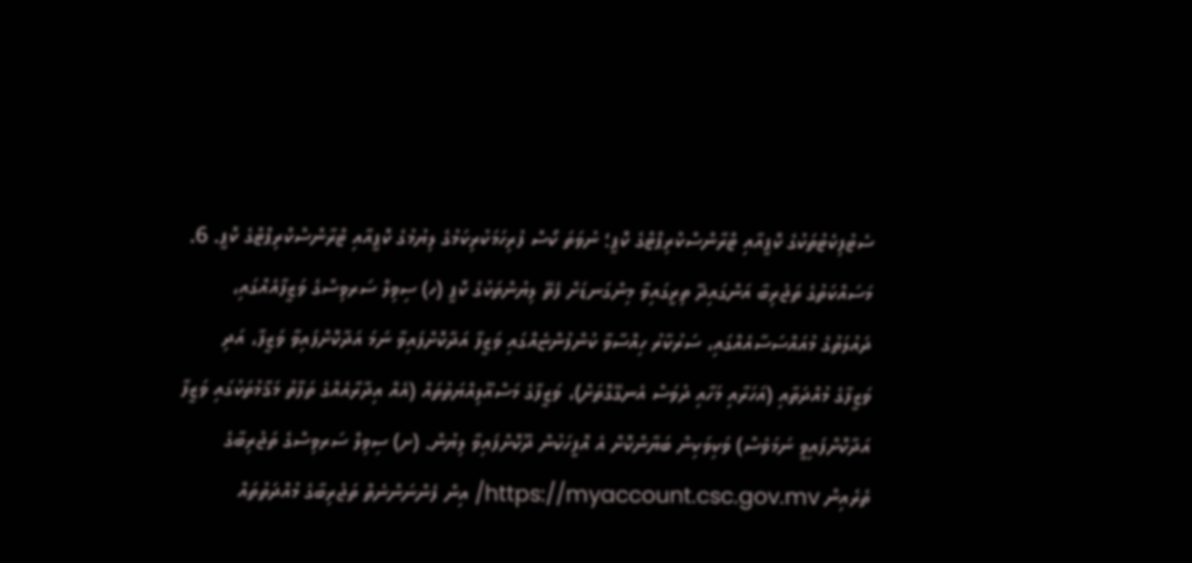ސެޓުފިކެޓުތަކުގެ ކޮޕީއާއި ޓްރާންސްކްރިޕްޓްގެ ކޮޕީ؛ ނުވަތަ ކޯސް ފުރިހަމަކުރިކަމުގެ ލިޔުމުގެ ކޮޕީއާއި ޓްރާންސްކްރިޕްޓްގެ ކޮޕީ. 6. މަސައްކަތުގެ ތަޖުރިބާ އަންގައިދޭ ތިރީގައިވާ މިންގަނޑަށް ފެތޭ ލިޔުންތަކުގެ ކޮޕީ (ހ) ސިވިލް ސަރވިސްގެ ވަޒީފާއެއްގައި، ދައުލަތުގެ މުއައްސަސާއެއްގައި، ސަރުކާރު ހިއްސާވާ ކުންފުންޏެއްގައި ވަޒީފާ އަދާކޮށްފައިވާ ނަމަ އަދާކޮށްފައިވާ ވަޒީފާ، އަދި ވަޒީފާގެ މުއްދަތާއި (އަހަރާއި މަހާއި ދުވަސް އެނގޭގޮތަށް)، ވަޒީފާގެ މަސްއޫލިއްޔަތުތައް (އެއް އިދާރާއެއްގެ ތަފާތު މަޤާމުތަކުގައި ވަޒީފާ އަދާކޮށްފައިވީ ނަމަވެސް) ވަކިވަކިން ބަޔާންކޮށް އެ އޮފީހަކުން ދޫކޮށްފައިވާ ލިޔުން. (ށ) ސިވިލް ސަރވިސްގެ ތަޖުރިބާގެ ތެރެއިން https://myaccount.csc.gov.mv/ އިން ފެންނަންނެތް ތަޖުރިބާގެ މުއްދަތުތައް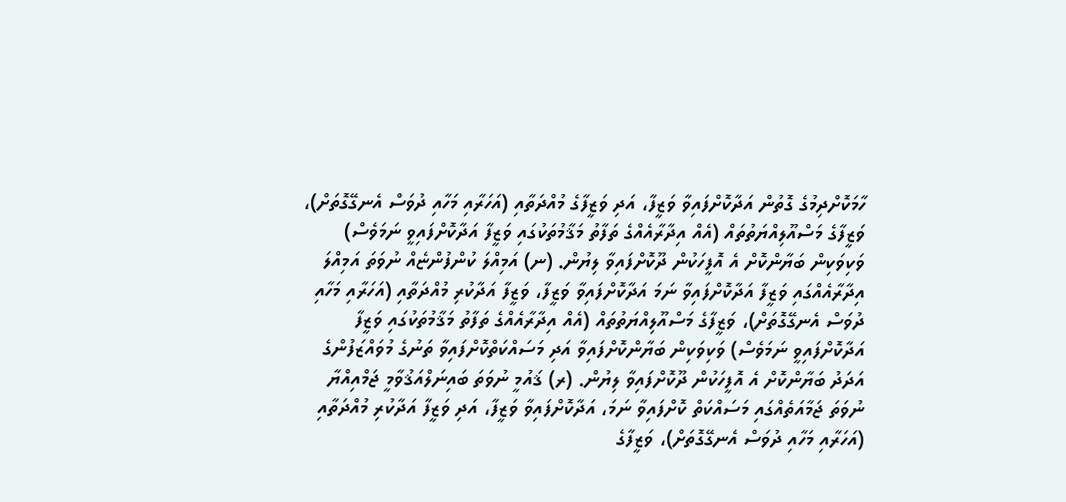ހާމަކޮށްދިމުގެ ގޮތުން އަދާކޮށްފައިވާ ވަޒީފާ، އަދި ވަޒީފާގެ މުއްދަތާއި (އަހަރާއި މަހާއި ދުވަސް އެނގޭގޮތަށް)، ވަޒީފާގެ މަސްއޫލިއްޔަތުތައް (އެއް އިދާރާއެއްގެ ތަފާތު މަޤާމުތަކުގައި ވަޒީފާ އަދާކޮށްފައިވީ ނަމަވެސް) ވަކިވަކިން ބަޔާންކޮށް އެ އޮފީހަކުން ދޫކޮށްފައިވާ ލިޔުން. (ނ) އަމިއްލަ ކުންފުންޏެއް ނުވަތަ އަމިއްލަ އިދާރާއެއްގައި ވަޒީފާ އަދާކޮށްފައިވާ ނަމަ އަދާކޮށްފައިވާ ވަޒީފާ، ވަޒީފާ އަދާކުރި މުއްދަތާއި (އަހަރާއި މަހާއި ދުވަސް އެނގޭގޮތަށް)، ވަޒީފާގެ މަސްއޫލިއްޔަތުތައް (އެއް އިދާރާއެއްގެ ތަފާތު މަޤާމުތަކުގައި ވަޒީފާ އަދާކޮށްފައިވީ ނަމަވެސް) ވަކިވަކިން ބަޔާންކޮށްފައިވާ އަދި މަސައްކަތްކޮށްފައިވާ ތަނުގެ މުވައްޒަފުންގެ އަދަދު ބަޔާންކޮށް އެ އޮފީހަކުން ދޫކޮށްފައިވާ ލިޔުން. (ރ) ޤައުމީ ނުވަތަ ބައިނަލްއަޤުވާމީ ޖަމްއިއްޔާ ނުވަތަ ޖަމާއަތެއްގައި މަސައްކަތް ކޮށްފައިވާ ނަމަ، އަދާކޮށްފައިވާ ވަޒީފާ، އަދި ވަޒީފާ އަދާކުރި މުއްދަތާއި (އަހަރާއި މަހާއި ދުވަސް އެނގޭގޮތަށް)، ވަޒީފާގެ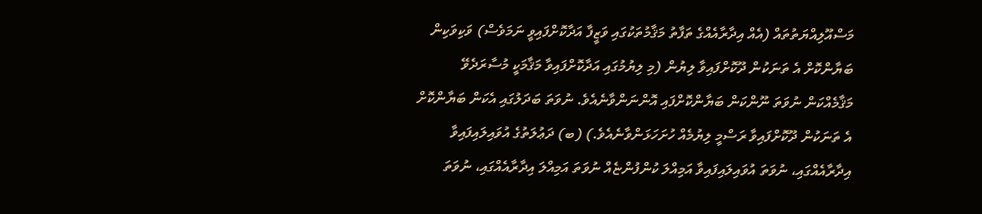މަސްއޫލިއްޔަތުތައް (އެއް އިދާރާއެއްގެ ތަފާތު މަޤާމުތަކުގައި ވަޒީފާ އަދާކޮށްފައިވީ ނަމަވެސް) ވަކިވަކިން ބަޔާންކޮށް އެ ތަނަކުން ދޫކޮށްފައިވާ ލިޔުން (މި ލިޔުމުގައި އަދާކޮށްފައިވާ މަޤާމަކީ މުސާރަދެވޭ މަޤާމެއްކަން ނުވަތަ ނޫންކަން ބަޔާންކޮށްފައި އޮންނަންވާނެއެވެ. ނުވަތަ ބަދަލުގައި އެކަން ބަޔާންކޮށް އެ ތަނަކުން ދޫކޮށްފައިވާ ރަސްމީ ލިޔުމެއް ހުށަހަޅަންވާނެއެވެ.) (ބ) ދަޢުލަތުގެ އުވައިލައިފައިވާ އިދާރާއެއްގައި، ނުވަތަ އުވައިލައިފައިވާ އަމިއްލަ ކުންފުންޏެއް ނުވަތަ އަމިއްލަ އިދާރާއެއްގައި، ނުވަތަ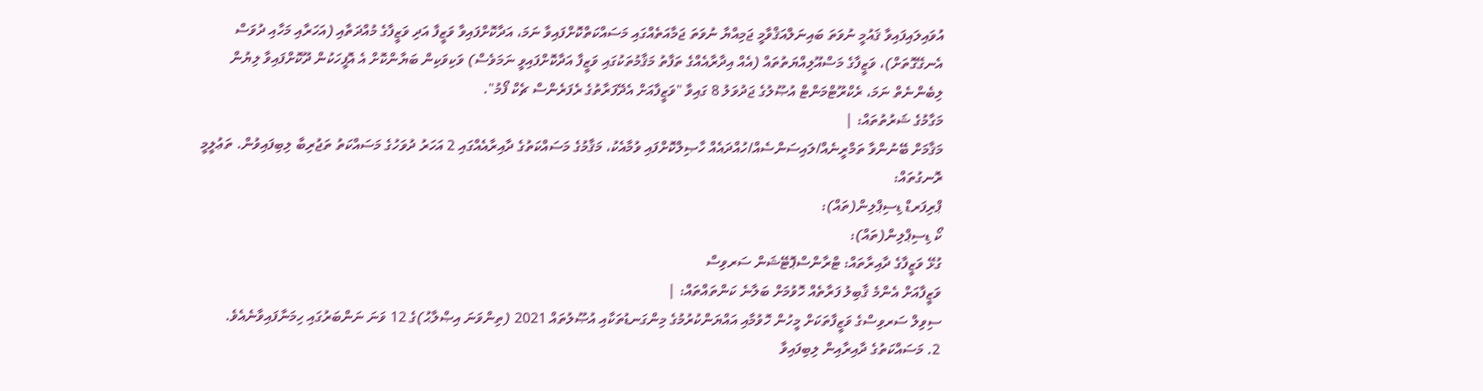އުވައިލައިފައިވާ ޤައުމީ ނުވަތަ ބައިނަލްއަޤްވާމީ ޖަމިއްޔާ ނުވަތަ ޖަމާއަތެއްގައި މަސައްކަތްކޮށްފައިވާ ނަމަ، އަދާކޮށްފައިވާ ވަޒީފާ އަދި ވަޒީފާގެ މުއްދަތާއި (އަހަރާއި މަހާއި ދުވަސް އެނގޭގޮތަށް)، ވަޒީފާގެ މަސްއޫލިއްޔަތުތައް (އެއް އިދާރާއެއްގެ ތަފާތު މަޤާމުތަކުގައި ވަޒީފާ އަދާކޮށްފައިވީ ނަމަވެސް) ވަކިވަކިން ބަޔާންކޮށް އެ އޮފީހަކުން ދޫކޮށްފައިވާ ލިޔުން ލިބެންނެތް ނަމަ، ރެކްރޫޓްމަންޓް އުޞޫލުގެ ޖަދުވަލު 8 ގައިވާ "ވަޒީފާއަށް އެދޭފަރާތުގެ ރެފަރެންސް ޗެކް ފޯމު".
މަގާމުގެ ޝަރުތުތައް: |
މަޤާމަށް ބޭނުންވާ ތަމްރީނެއް/ލައިސަންސެއް/ހުއްދައެއް ހާޞިލްކޮށްފައި ވުމާއެކު، މަޤާމުގެ މަސައްކަތުގެ ދާއިރާއެއްގައި 2 އަހަރު ދުވަހުގެ މަސައްކަތު ތަޖުރިބާ ލިބިފައިވުން. ތަޢުލީމީ ރޮނގުތައް:
ޕްރިފަރޑް ޑިސިޕްލިން(ތައް):
ކޯ ޑިސިޕްލިން(ތައް):
ގުޅޭ ވަޒީފާގެ ދާއިރާތައް: ޓްރާންސްޕޮޓޭޝަން ސަރވިސް
ވަޒީފާއަށް އެންމެ ޤާބިލު ފަރާތެއް ހޮވުމަށް ބަލާނެ ކަންތައްތައް: |
ސިވިލް ސަރވިސްގެ ވަޒީފާތަކަށް މީހުން ހޮވުމާއި އައްޔަންކުރުމުގެ މިންގަނޑުތަކާއި އުޞޫލުތައް 2021 (ތިންވަނަ އިޞްލާޙު)ގެ 12 ވަނަ ނަންބަރުގައި ހިމަނާފައިވާނެއެވެ.
2. މަސައްކަތުގެ ދާއިރާއިން ލިބިފައިވާ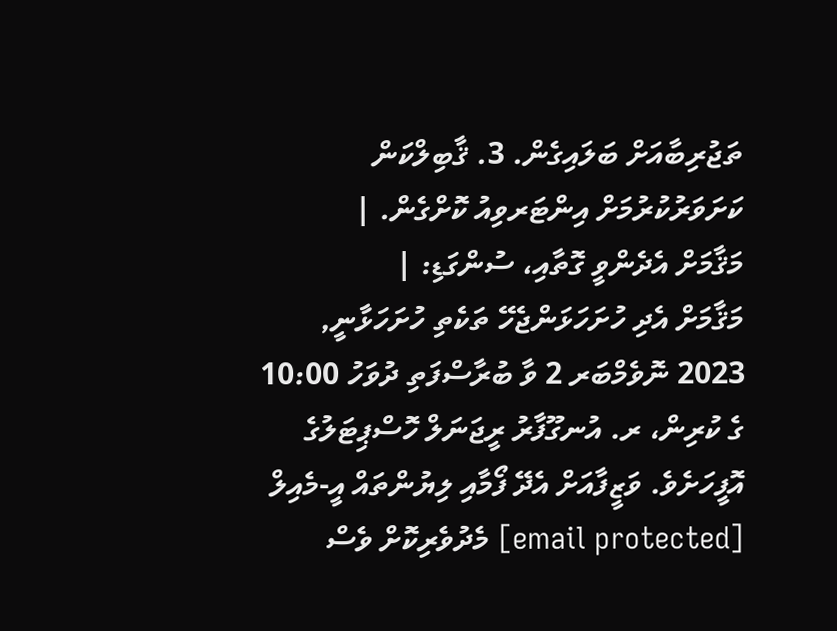ތަޖުރިބާއަށް ބަލައިގެން. 3. ޤާބިލްކަން ކަށަވަރުކުރުމަށް އިންޓަރވިއު ކޮށްގެން. |
މަޤާމަށް އެދެންވީ ގޮތާއި، ސުންގަޑި: |
މަޤާމަށް އެދި ހުށަހަޅަންޖެހޭ ތަކެތި ހުށަހަޅާނީ, 2023 ނޮވެމްބަރ 2 ވާ ބުރާސްފަތި ދުވަހު 10:00 ގެ ކުރިން، ރ. އުނގޫފާރު ރީޖަނަލް ހޮސްޕިޓަލުގެ އޮފީހަށެވެ. ވަޒީފާއަށް އެދޭ ފޯމާއި ލިޔުންތައް އީ-މެއިލް [email protected] މެދުވެރިކޮށް ވެސް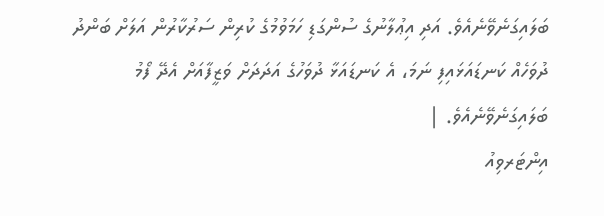ބަލައިގަނެވޭނެއެވެ. އަދި އިޢުލާނުގެ ސުންގަޑި ހަމަވުމުގެ ކުރިން ސަރުކާރުން އަލަށް ބަންދު ދުވަހެއް ކަނޑައަޅައިފި ނަމަ، އެ ކަނޑައަޅާ ދުވަހުގެ އަދަދަށް ވަޒީފާއަށް އެދޭ ފޯމު ބަލައިގަނެވޭނެއެވެ. |
އިންޓަރވިއު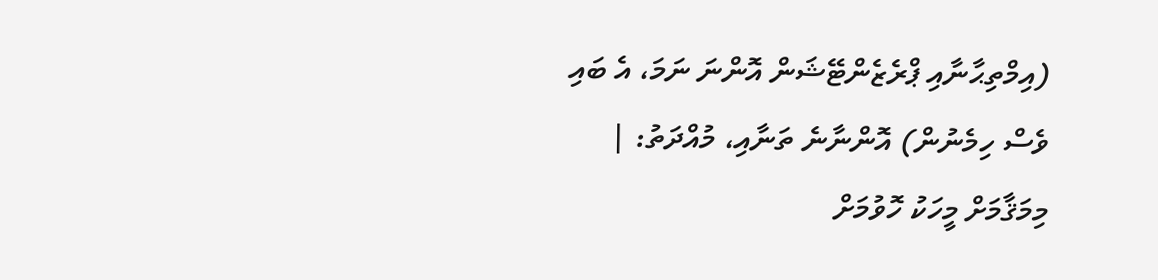(އިމްތިޙާނާއި ޕްރެޒެންޓޭޝަން އޮންނަ ނަމަ، އެ ބައި ވެސް ހިމެނުން) އޮންނާނެ ތަނާއި، މުއްދަތު: |
މިމަޤާމަށް މީހަކު ހޮވުމަށް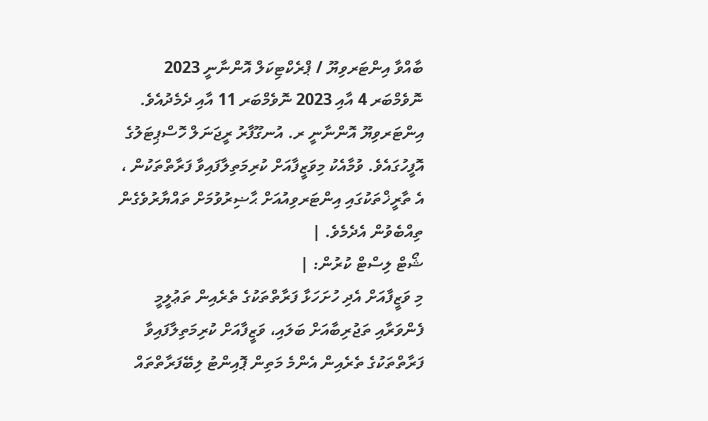ބާއްވާ އިންޓަރވިޔޫ / ޕްރެކްޓިކަލް އޮންނާނީ 2023 ނޮވެމްބަރ 4 އާއި 2023 ނޮވެމްބަރ 11 އާއި ދެމެދުއެވެ. އިންޓަރވިޔޫ އޮންނާނީ ރ. އުނގޫފާރު ރީޖަނަލް ހޮސްޕިޓަލުގެ އޮފީހުގައެވެ. ވުމާއެކު މިވަޒީފާއަށް ކުރިމަތިލާފައިވާ ފަރާތްތަކުން ، އެ ތާރީޚްތަކުގައި އިންޓަރވިއުއަށް ޙާޟިރުވުމަށް ތައްޔާރުވެގެން ތިއްބެވުން އެދެމެވެ. |
ޝޯޓް ލިސްޓް ކުރުން: |
މި ވަޒީފާއަށް އެދި ހުށަހަޅާ ފަރާތްތަކުގެ ތެރެއިން ތަޢުލީމީ ފެންވަރާއި ތަޖުރިބާއަށް ބަލައި، ވަޒީފާއަށް ކުރިމަތިލާފައިވާ ފަރާތްތަކުގެ ތެރެއިން އެންމެ މަތިން ޕޮއިންޓު ލިބޭފަރާތްތައް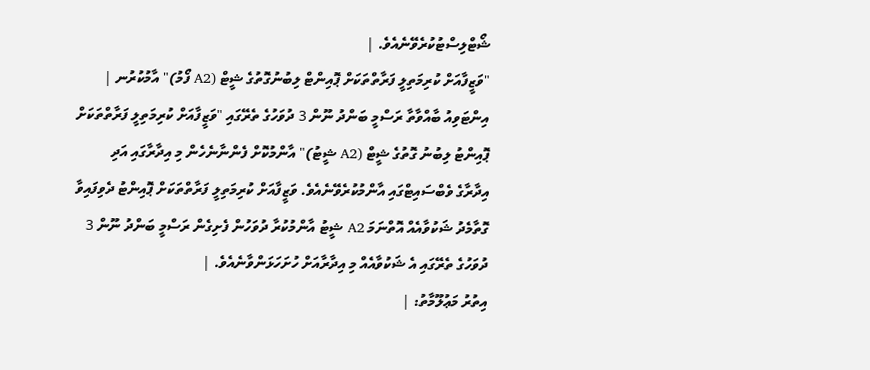ޝޯޓްލިސްޓުކުރެވޭނެއެވެ. |
"ވަޒީފާއަށް ކުރިމަތިލީ ފަރާތްތަކަށް ޕޮއިންޓް ލިބުނުގޮތުގެ ޝީޓް (A2 ފޯމު)" އާމުކުރުނ |
އިންޓަވިއު ބާއްވާތާ ރަސްމީ ބަންދު ނޫން 3 ދުވަހުގެ ތެރޭގައި "ވަޒީފާއަށް ކުރިމަތިލީ ފަރާތްތަކަށް ޕޮއިންޓު ލިބުނު ގޮތުގެ ޝީޓް (A2 ޝީޓު)" އާންމުކޮށް ފެންނާނެހެން މި އިދާރާގައި އަދި އިދާރާގެ ވެބްސައިޓްގައި އާންމުކުރެވޭނެއެވެ. ވަޒީފާއަށް ކުރިމަތިލީ ފަރާތްތަކަށް ޕޮއިންޓު ދެވިފައިވާ ގޮތާމެދު ޝަކުވާއެއް އޮތްނަމަ A2 ޝީޓު އާންމުކުރާ ދުވަހުން ފެށިގެން ރަސްމީ ބަންދު ނޫން 3 ދުވަހުގެ ތެރޭގައި އެ ޝަކުވާއެއް މި އިދާރާއަށް ހުށަހަޅަންވާނެއެވެ. |
އިތުރު މަޢުލޫމާތު: |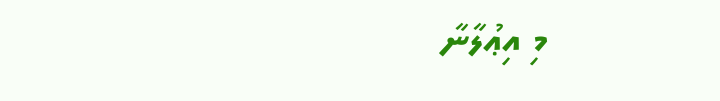މި އިޢުލާނާ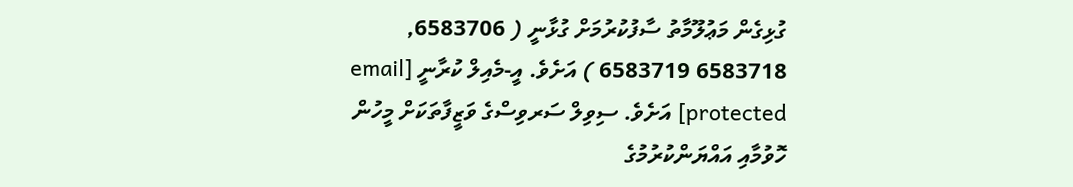ގުޅިގެން މަޢުލޫމާތު ސާފުކުރުމަށް ގުޅާނީ ( 6583706, 6583718 6583719 ) އަށެވެ. އީ-މެއިލް ކުރާނީ [email protected] އަށެވެ. ސިވިލް ސަރވިސްގެ ވަޒީފާތަކަށް މީހުން ހޮވުމާއި އައްޔަންކުރުމުގެ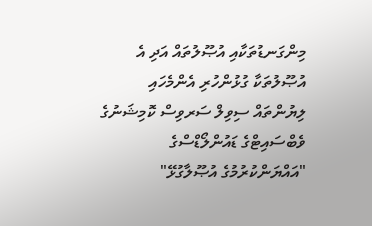މިންގަނޑުތަކާއި އުޞޫލުތައް އަދި އެ އުޞޫލުތަކާ ގުޅުންހުރި އެންމެހައި ލިޔުންތައް ސިވިލް ސަރވިސް ކޮމިޝަނުގެ ވެބްސައިޓްގެ ޑައުންލޯޑްސްގެ "އައްޔަންކުރުމުގެ އުޞޫލާގުޅޭ"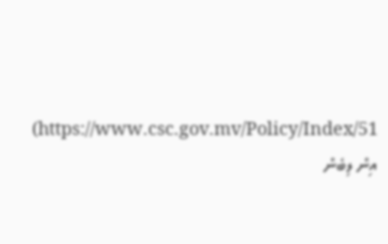https://www.csc.gov.mv/Policy/Index/51) އިން ލިބެން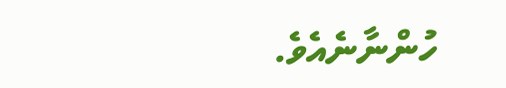ހުންނާނެއެވެ.